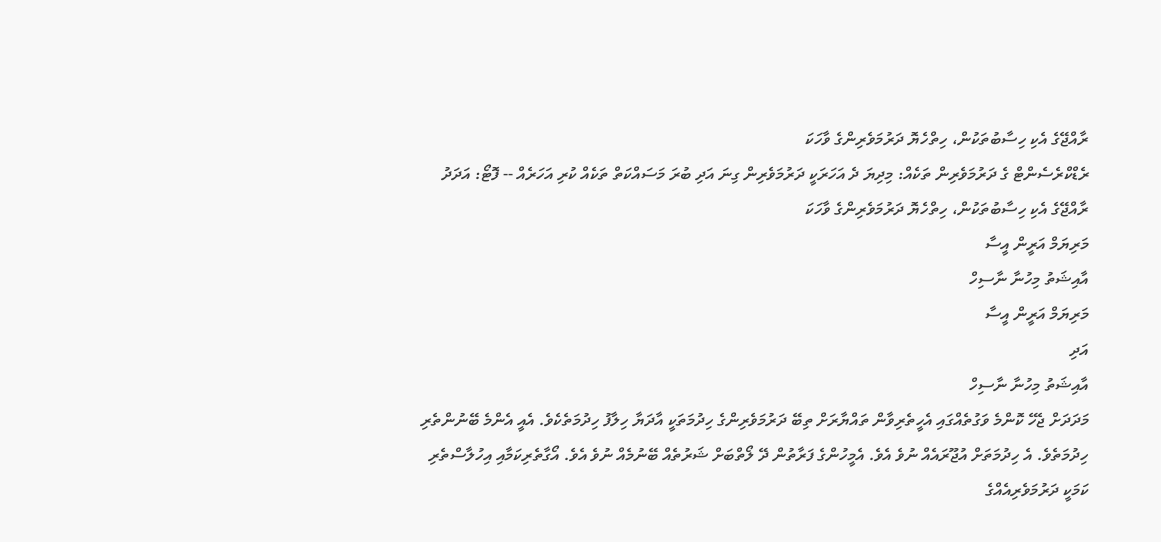ރާއްޖޭގެ އެކި ހިސާބުތަކުން، ހިތްހެޔޮ ދަރުމަވެރިންގެ ވާހަކަ
ރެޑްކްރެސެންޓް ގެ ދަރުމަވެރިން ތަކެއް: މިދިޔަ ދެ އަހަރަކީ ދަރުމަވެރިން ގިނަ އަދި ބުރަ މަސައްކަތް ތަކެއް ކުރި އަހަރެއް -- ފޮޓޯ: އަދަދު
ރާއްޖޭގެ އެކި ހިސާބުތަކުން، ހިތްހެޔޮ ދަރުމަވެރިންގެ ވާހަކަ
މަރިޔަމް އަރީން އީސާ
އާއިޝަތު މިހުނާ ނާސިހް
މަރިޔަމް އަރީން އީސާ
އަދި
އާއިޝަތު މިހުނާ ނާސިހް
މަދަދަށް ޖެހޭ ކޮންމެ ވަގުތެއްގައި އެހީތެރިވާން ތައްޔާރަށް ތިބޭ ދަރުމަވެރިންގެ ހިދުމަތަކީ އާދަޔާ ހިލާފު ހިދުމަތެކެވެ. އެއީ އެންމެ ބޭނުންތެރި ހިދުމަތެވެ. އެ ހިދުމަތަށް އުޖޫރައެއް ނުވެ އެވެ. އެމީހުންގެ ފަރާތުން ދޭ ލޯތްބަށް ޝަރުތެއް ބޭނުމެއް ނުވެ އެވެ. އޯގާތެރިކަމާއި އިހުލާސްތެރި ކަމަކީ ދަރުމަވެރިއެއްގެ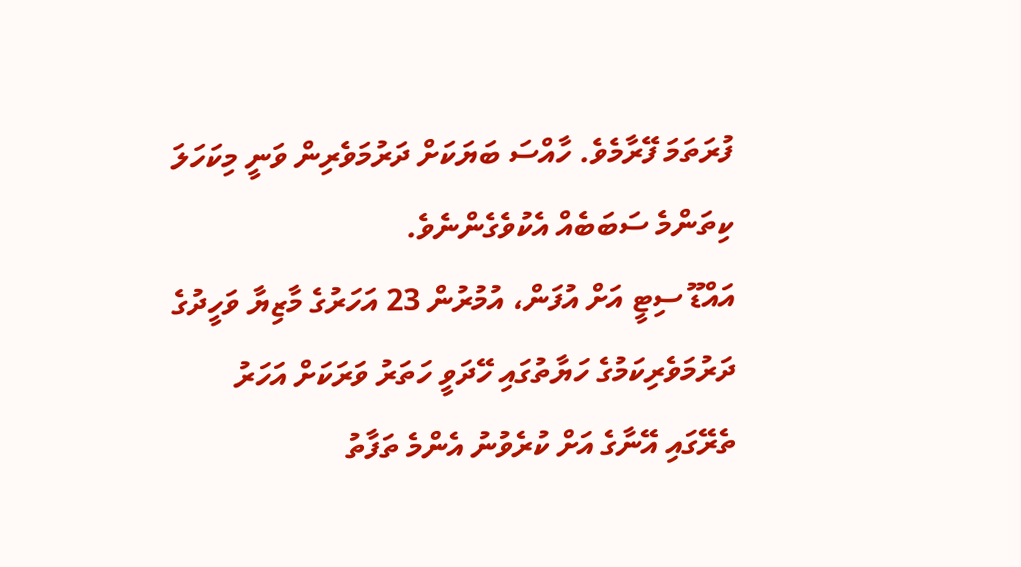ފުރަތަމަ ފޭރާމެވެ. ހާއްސަ ބަޔަކަށް ދަރުމަވެރިން ވަނީ މިކަހަލަ ކިތަންމެ ސަބަބެއް އެކުވެގެންނެވެ.
އައްޑޫ ސިޓީ އަށް އުފަން، އުމުރުން 23 އަހަރުގެ މާޒިޔާ ވަހީދުގެ ދަރުމަވެރިކަމުގެ ހަޔާތުގައި ހޭދަވީ ހަތަރު ވަރަކަށް އަހަރު ތެރޭގައި އޭނާގެ އަށް ކުރެވުނު އެންމެ ތަފާތު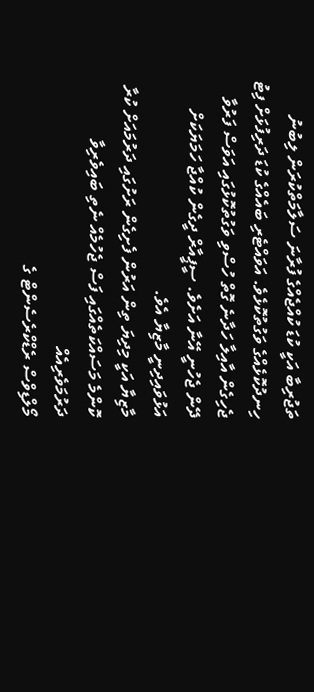ތަޖުރިބާ އަކީ ކުޑަ ކުއްޖެއްގެ ފުރާނަ ސަލާމަތްކުރަން ލިބުނު ހިނދުކޮޅެއްގެ ވަގުތުކޮޅެވެ. އަވައްޓެރި ބައެއްގެ ކުޑަ ދަރިފުޅަށް ފިޓު ޖެހިގެން އާއިލާ ހަދާނެ ގޮތް ހުސްވި ވަގުތުކޮޅުގައި އަވަސް ފަރުވާ ދޭން ޖެހުނީ އޭނާ އަށެވެ. ސީޕީއާރް ދީގެން ކުއްޖާ ހަމަޔަކަށް އަޅުވައިދިނީ މާޒިޔާ އެވެ.
މާޒިޔާ އަކީ މިދިޔަ ތިން އަރުން ފެށިގެން ރަށުގައި ދަރުމައަށް ކުރާ ކޮންމެ މަސައްކަތެއްގައި ފަސް ޖެހުމެއް ނެތި ބައިވެރިވާ ދަރުމަވެރިއެއް
މޯލްޑިވްސް ރެޑްކްރެސެންޓް ގެ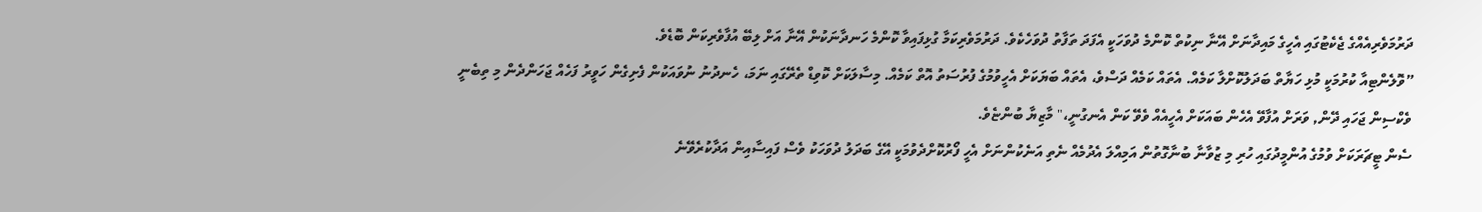ދަރުމަވެރިއެއްގެ ޖެކެޓުގައި އެހީގެ މައިދާނަށް އޭނާ ނިކުތް ކޮންމެ ދުވަހަކީ އެފަދަ ތަފާތު ދުވަހެކެވެ. ދަރުމަވެރިކަމާ ގުޅިފައިވާ ކޮންމެ ހަނދާނަކުން އޭނާ އަށް ލިބޭ އުފާވެރިކަން ބޮޑެވެ.
”ވޮލެންޓިއާ ކުރުމަކީ މުޅި ހަޔާތް ބަދަލުކޮށްލާ ކަމެއް. އެތައް ކަމެއް ދަސްވެ، އެތައް ބަޔަކަށް އެހީވުމުގެ ފުރުސަތު އޮތް ކަމެއް. މިސާލަކަށް ކޮވިޑް ތެރޭގައި ނަމަ، ހެނދުނު ނުވައަކުން ފެށިގެން ހަވީރު ފަހެއް ޖަހަންދެން މި ތިބެނީ ވެކްސިން ޖަހައި ދޭން, ވަރަށް އުފާވޭ އެހެން ބައަކަށް އެހީއެއް ވެވޭ ކަން އެނގުނީ،" މާޒިޔާ ބުންޏެވެ.
ސެން ޓީޗަރަކަށް ވުމުގެ އުންމީދުގައި ހުރި މި ޒުވާނާ ބުނާގޮތުން އަމިއްލަ އެދުމެއް ނެތި އަނެކުންނަށް އެހީ ފޯރުކޮށްދެވުމަކީ އޭގެ ބަދަލު ދުވަހަކު ވެސް ފައިސާއިން އަދާކުރެވޭނެ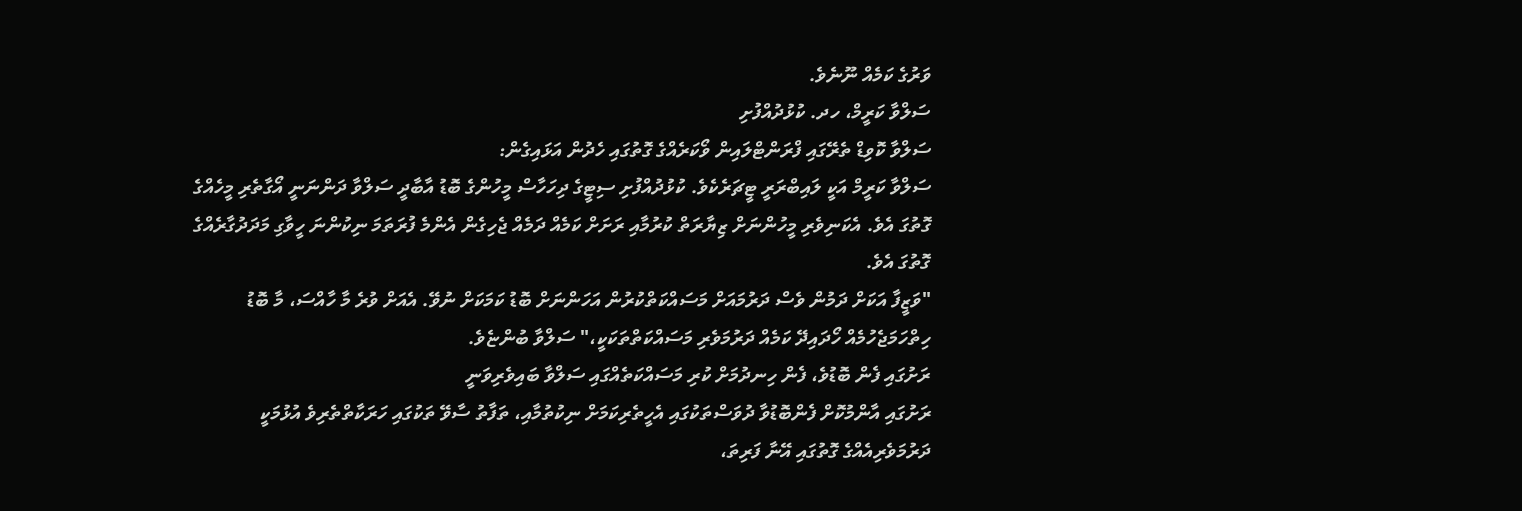ވަރުގެ ކަމެއް ނޫނެވެ.
ސަލްވާ ކަރީމް، ހދ. ކުޅުދުއްފުށި
ސަލްވާ ކޮވިޑް ތެރޭގައި ފްރަންޓްލައިން ވޯކަރެއްގެ ގޮތުގައި ހެދުން އަޅައިގެން:
ސަލްވާ ކަރީމް އަކީ ލައިބްރަރީ ޓީޗަރެކެވެ. ކުޅުދުއްފުށި ސިޓީގެ ދިހަހާސް މީހުންގެ ބޮޑު އާބާދީ ސަލްވާ ދަންނަނީ އޯގާތެރި މީހެއްގެ ގޮތުގަ އެވެ. އެކަނިވެރި މީހުންނަށް ޒިޔާރަތް ކުރުމާއި ރަށަށް ކަމެއް ދަމެއް ޖެހިގެން އެންމެ ފުރަތަމަ ނިކުންނަ ހީވާގި މަދަދުގާރެއްގެ ގޮތުގަ އެވެ.
"ވަޒީފާ އަކަށް ދަމުން ވެސް ދަރުމައަށް މަސައްކަތްކުރުން އަހަންނަށް ބޮޑު ކަމަކަށް ނުވޭ. އެއަށް ވުރެ މާ ހާއްސަ، މާ ބޮޑު ހިތްހަމަޖެހުމެއް ހޯދައިދޭ ކަމެއް ދަރުމަވެރި މަސައްކަތްތަކަކީ،" ސަލްވާ ބުންޏެވެ.
ރަށުގައި ފެން ބޮޑުވެ، ފެން ހިނދުމަށް ކުރި މަސައްކަތެއްގައި ސަލްވާ ބައިވެރިވަނީ
ރަށުގައި އާންމުކޮށް ފެންބޮޑުވާ ދުވަސްތަކުގައި އެހީތެރިކަމަށް ނިކުތުމާއި، ތަފާތު ސާވޭ ތަކުގައި ހަރަކާތްތެރިވެ އުޅުމަކީ ދަރުމަވެރިއެއްގެ ގޮތުގައި އޭނާ ފަރިތަ،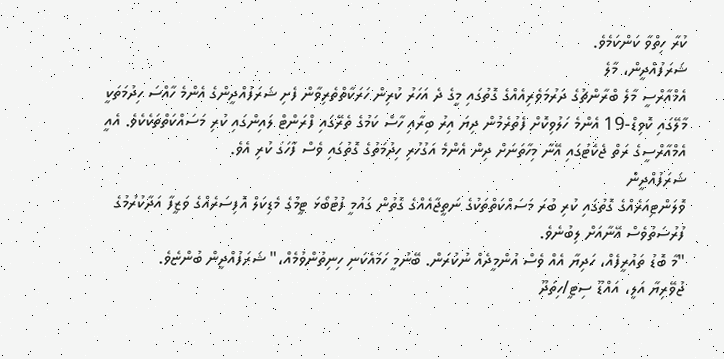ކުރާ ހިތްވާ ކަންކަމެވެ.
ޝަރަފުއްދީން، މާލެ
އެމްއާރްސީ މާލެ ބްރާންޗުގެ ދަރުމަވެރިއެއްގެ ގޮތުގައި މީގެ ދެ އަހަރު ކުރިން ހަރަކާތްތެރިވާން ފެށި ޝަރަފުއްދީންގެ އެންމެ ހާއްސަ ހިދުމަތަކީ މާލޭގައި ކޮވިޑް-19 އެންމެ ހަލުވިކޮށް ފެތުރެމުން ދިޔަ އިރު ބިރާއި ހާސް ކަމުގެ ތެރޭގައި ފްރަންޓް ލައިންގައި ކުރި މަސައްކަތްތަކެކެވެ. އެއީ އެމްއާރްސީގެ ރަތް ޖެކެޓުގައި އޭނާ މިހާތަނަށް ދިން އެންމެ އަގުހުރި ހިދުމަތުގެ ގޮތުގައި ވެސް ފާހަގަ ކުރި އެވެ.
ޝަރަފުއްދީން
ވޮލަންޓިއަރެއްގެ ގޮތުގައި ކުރި ބުރަ މަސައްކަތްތަކުގެ ނަތީޖާއެއްގެ ގޮތުން ގައުމީ ފުޓުބޯޅަ ޓީމުގެ މެޑިކަލް އޮފިސަރެއްގެ ވަޒީފާ އަދާކުރުމުގެ ފުރުސަތުވެސް އޭނާއަށް ލިބުނެވެ.
"މާ ބޮޑު ތައުރީފެއް، ހަދިޔާ އެއް ވެސް އުންމީދެއް ނުކުރަން. ބޭނުމީ ހަމައެކަނި ހިނިތުންވުމެއް،" ޝަރަފުއްދީން ބުންޏެވެ.
ޖުވޭރިޔާ އަލީ، އައްޑޫ ސިޓީ/ހިތަދޫ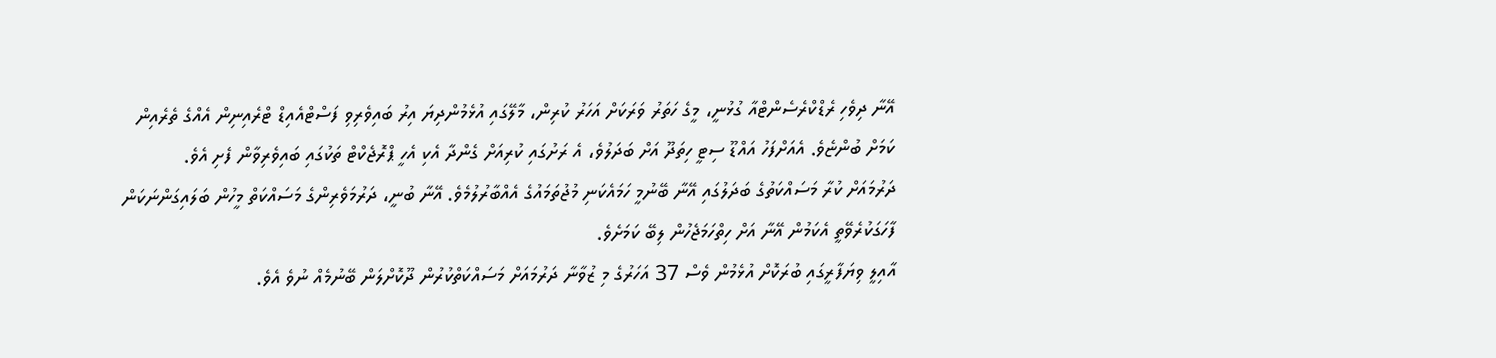އޭނާ ދިވެހި ރެޑްކްރެސެންޓްއާ ގުޅުނީ، މީގެ ހަތަރު ވަރަކަށް އަހަރު ކުރިން، މާލޭގައި އުޅެމުންދިޔަ އިރު ބައިވެރިވި ފަސްޓްއެއިޑް ޓްރެއިނިން އެއްގެ ތެރެއިން ކަމަށް ބުންޏެވެ. އެއަށްފަހު އައްޑޫ ސިޓީ ހިތަދޫ އަށް ބަދަލުވެ، އެ ރަށުގައި ކުރިއަށް ގެންދާ އެކި އެހީ ޕްރޮޖެކްޓް ތަކުގައި ބައިވެރިވާން ފެށި އެވެ.
ދަރުމައަށް ކުރާ މަސައްކަތުގެ ބަދަލުގައި އޭނާ ބޭނުމީ ހަމައެކަނި މުޖުތަމައުގެ އެއްބާރުލުމެވެ. އޭނާ ބުނީ، ދަރުމަވެރިންގެ މަސައްކަތް މީހުން ބަލައިގަންނަކަން ފާހަގަކުރެވޭތީ އެކަމުން އޭނާ އަށް ހިތްހަމަޖެހުން ލިބޭ ކަމަށެވެ.
އާއިލީ ވިޔަފާރީގައި ބުރަކޮށް އުޅެމުން ވެސް 37 އަހަރުގެ މި ޒުވާނާ ދަރުމައަށް މަސައްކަތްކުރުން ދޫކޮށްލަން ބޭނުމެއް ނުވެ އެވެ.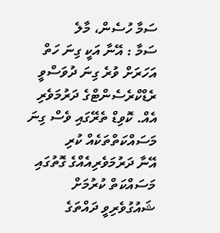ސަމާ ހުސެން، މާލެ
ސަމާ : އޭނާ އަކީ ގިނަ ހަތް އަހަރަށް ވުރެ ގިނަ ދުވަސްވީ ރެޑްކްރެސެންޓްގެ ދަރުމަވެރި އެއް. ކޮވިޑް ތެރޭގައި ވެސް ގިނަ މަސައްކަތްތަކެއް ކުރި
އޭނާ ދަރުމަވެރިއެއްގެ ގޮތުގައި މަސައްކަތް ކުރުމަށް ޝައުގުވެރިވީ ދައްތަގެ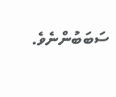ސަބަބުންނެވެ.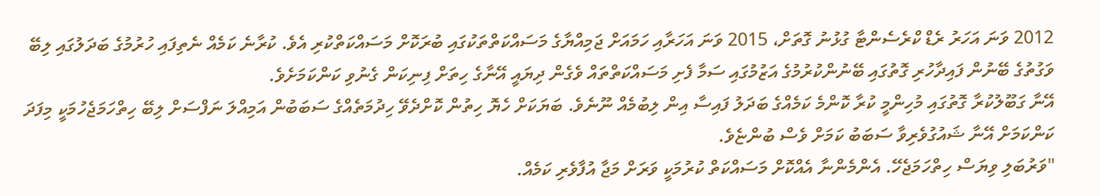2012 ވަނަ އަހަރު ރެޑް ކްރެސެންޓާ ގުޅުނު ގޮތަށް، 2015 ވަނަ އަހަރާއި ހަމައަށް ޖަމިއްޔާގެ މަސައްކަތްތަކުގައި ބުރަކޮށް މަސައްކަތްކުރި އެވެ. ކުރާނެ ކަމެއް ނެތިފައި ހުރުމުގެ ބަދަލުގައި ލިބޭ ވަގުތުގެ ބޭނުން ފައިދާހުރި ގޮތުގައި ބޭނުންކުރުމުގެ އަޒުމުގައި ސަމާ ފެށި މަސައްކަތްތައް ވެގެން ދިޔައީ އޭނާގެ ހިތަށް ފިނިކަން ގެނުވި ކަންކަމަށެވެ.
އޭނާ ގަބޫލުކުރާ ގޮތުގައި މުހިންމީ ކުރާ ކޮންމެ ކަމެއްގެ ބަދަލު ފައިސާ އިން ލިބުމެއް ނޫނެވެ. ބަޔަކަށް ހެޔޮ ހިތުން ކޮށްދެވޭ ހިދުމަތެއްގެ ސަބަބުން އަމިއްލަ ނަފްސަށް ލިބޭ ހިތްހަމަޖެހުމަކީ މިފަދަ ކަންކަމަށް އޭނާ ޝައުގުވެރިވާ ސަބަބު ކަމަށް ވެސް ބުންޏެވެ.
"ވަރުބަލި ވިޔަސް ހިތްހަމަޖެހޭ. އެންމެންނާ އެއްކޮށް މަސައްކަތް ކުރުމަކީ ވަރަށް މަޖާ އުފާވެރި ކަމެއް.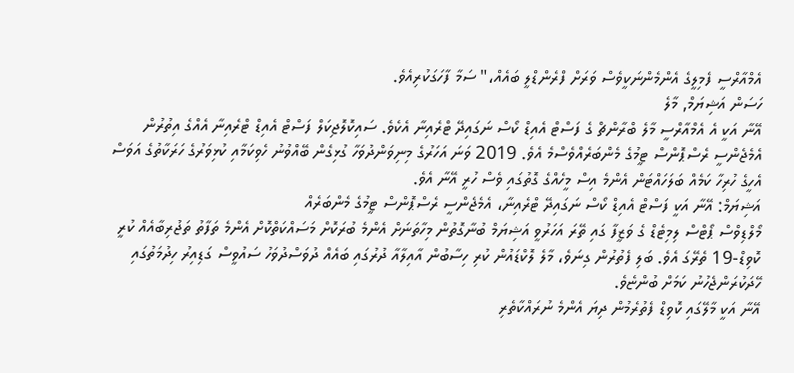އެމްއާރްސީ ފެމިލީގެ އެންމެންނަކީވެސް ވަރަށް ފްރެންޑްލީ ބައެއް،" ސަމާ ފާހަގަކުރިއެވެ.
ހަސަން އަޝިޔަމް, މާލެ
އޭނާ އަކީ އެ އެމްއާރްސީ މާލެ ބްރާންޗް ގެ ފަސްޓް އެއިޑް ކޯސް ނަގައިދޭ ޓްރެއިނާ އެކެވެ. ސައިކޮލޮޖިކަލް ފަސްޓް އެއިޑް ޓްރެއިނާ އެއްގެ އިތުރުން އެމެޖެންސީ ރެސްޕޮންސް ޓީމުގެ މެންބަރެއްވެސްމެ އެވެ. 2019 ވަނަ އަހަރުގެ މިނިވަންދުވަހާ ގުޅިގެން ބޭއްވުނު ހެވިކަމާއި ކުޅިވަރުގެ ހަރަކާތުގެ އަވަސް އެހީގެ ހުރިހާ ކަމެއް ބަލަހައްޓަން އެންމެ އިސް މީހެއްގެ ގޮތުގައި ވެސް ހުރީ އޭނާ އެވެ.
އަޝިޔަމް: އޭނާ އަކީ ފަސްޓް އެއިޑް ކޯސް ނަގައިދޭ ޓްރެއިނާ، އެމެޖެންސީ ރެސްޕޮންސް ޓީމުގެ މެންބަރެއް
މޯލްޑިވްސް ޕޯޓްސް ލިމިޓެޑް ގެ ވަޒީފާ ގައި ތޭރަ އަހަރުވީ އަޝިޔަމް ބުނާގޮތުން މިހާތަނަށް އެންމެ ބުރަކޮށް މަސައްކަތްކޮށް އެންމެ ތަފާތު ތަޖުރިބާއެއް ކުރީ ކޮވިޑް-19 ތެރޭގަ އެވެ. ބަލި ފެތުރުން ގިނަވެ، މާލެ ލޮކްޑައުން ކުރި ހިސާބުން އާއިލާއާ ދުރުގައި ބައެއް ދުވަސްދުވަހު ސައުވީސް ގަޑިއިރު ހިދުމަތުގައި ހޭދަކުރަންޖެހުނު ކަމަށް ބުންޏެވެ.
އޭނާ އަކީ މާލޭގައި ކޮވިޑް ފެތުރެމުން ދިޔަ އެންމެ ނުރައްކާތެރި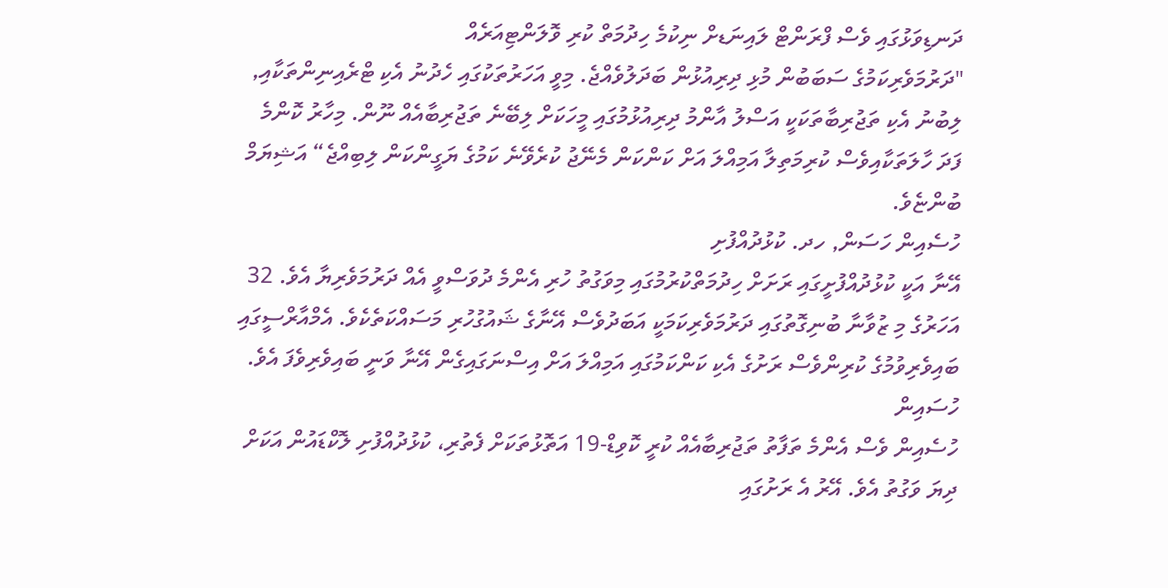ދަނޑިވަޅުގައި ވެސް ފްރަންޓް ލައިނަޑށް ނިކުމެ ހިދުމަތް ކުރި ވޮލަންޓިއަރެއް
"ދަރުމަވެރިކަމުގެ ސަބަބުން މުޅި ދިރިއުޅުން ބަދަލުވެއްޖެ. މިވީ އަހަރުތަކުގައި ހެދުނު އެކި ޓްރެއިނިންތަކާއި, ލިބުނު އެކި ތަޖުރިބާތަކަކީ އަސްލު އާންމު ދިރިއުޅުމުގައި މީހަކަށް ލިބޭނެ ތަޖުރިބާއެއް ނޫން. މިހާރު ކޮންމެ ފަދަ ހާލަތަކާއިވެސް ކުރިމަތިލާ އަމިއްލަ އަށް ކަންކަން މެނޭޖު ކުރެވޭނެ ކަމުގެ ޔަގީންކަން ލިބިއްޖެ“ އަޝިޔަމް ބުންޏެވެ.
ހުސެއިން ހަސަން, ހދ. ކުޅުދުއްފުށި
އޭނާ އަކީ ކުޅުދުއްފުށީގައި ރަށަށް ހިދުމަތްކުރުމުގައި މިވަގުތު ހުރި އެންމެ ދުވަސްވީ އެއް ދަރުމަވެރިޔާ އެވެ. 32 އަހަރުގެ މި ޒުވާނާ ބުނިގޮތުގައި ދަރުމަވެރިކަމަކީ އަބަދުވެސް އޭނާގެ ޝައުގުހުރި މަސައްކަތެކެވެ. އެމްއާރްސީގައި ބައިވެރިވުމުގެ ކުރިންވެސް ރަށުގެ އެކި ކަންކަމުގައި އަމިއްލަ އަށް އިސްނަގައިގެން އޭނާ ވަނީ ބައިވެރިވެފަ އެވެ.
ހުސައިން
ހުސެއިން ވެސް އެންމެ ތަފާތު ތަޖުރިބާއެއް ކުރީ ކޮވިޑް-19 އަތޮޅުތަކަށް ފެތުރި، ކުޅުދުއްފުށި ލޮކްޑައުން އަކަށް ދިޔަ ވަގުތު އެވެ. އޭރު އެ ރަށުގައި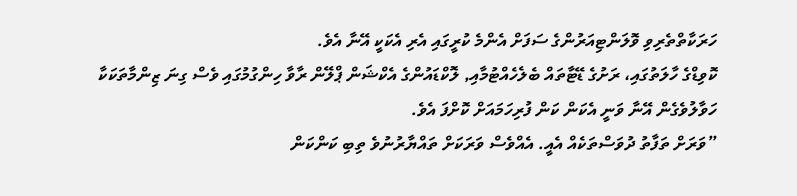ހަރަކާތްތެރިވި ވޮލަންޓިއަރުންގެ ސަފަށް އެންމެ ކުރީގައި އެރި އެކަކީ އޭނާ އެވެ.
ކޮވިޑްގެ ހާލަތުގައި، ރަށުގެ ޑޭޓާތައް ބެލެހެއްޓުމާއި, ލޮކްޑައުންގެ އެކްޝަން ޕްލޭން ރާވާ ހިންގުމުގައި ވެސް ގިނަ ޒިންމާތަކަކާ ހަވާލުވެގެން އޭނާ ވަނީ އެކަން ކަން ފުރިހަމައަށް ކޮށްފަ އެވެ.
”ވަރަށް ތަފާތު ދުވަސްތަކެއް އެއީ. އެއްވެސް ވަރަކަށް ތައްޔާރުނުވެ ތިބި ކަންކަން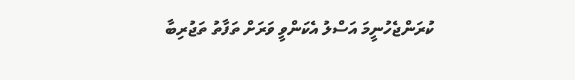ކުރަންޖެހުނީމަ އަސްލު އެކަންވީ ވަރަށް ތަފާތު ތަޖުރިބާ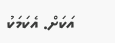އަކަށް. އެކަމަކު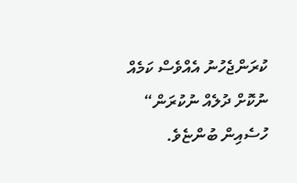ކުރަންޖެހުނު އެއްވެސް ކަމެއް ނުކޮށް ދުލެއް ނުކުރަން“ ހުސެއިން ބުންޏެވެ.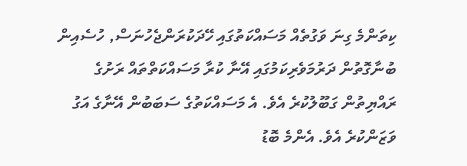ކިތަންމެ ގިނަ ވަގުތެއް މަސައްކަތުގައި ހޭދަކުރަންޖެހުނަސް, ހުސެއިން ބުނާގޮތުން ދަރުމަވެރިކަމުގައި އޭނާ ކުރާ މަސައްކަތްތައް ރަށުގެ ރައްޔިތުން ގަބޫލުކުރެ އެވެ. އެ މަސައްކަތުގެ ސަބަބުން އޭނާގެ އަގު ވަޒަންކުރެ އެވެ. އެންމެ ބޮޑު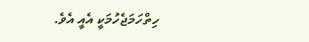ހިތްހަމަޖެހުމަކީ އެއީ އެވެ.